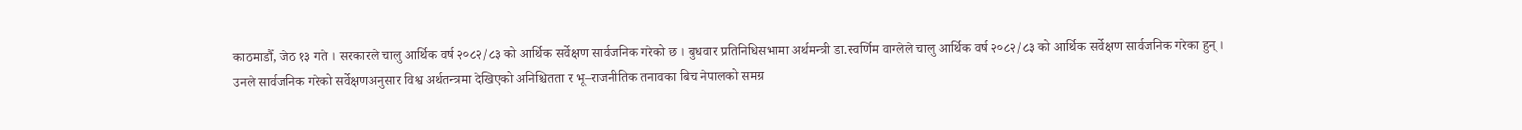काठमाडौँ, जेठ १३ गते । सरकारले चालु आर्थिक वर्ष २०८२/८३ को आर्थिक सर्वेक्षण सार्वजनिक गरेको छ । बुधवार प्रतिनिधिसभामा अर्थमन्त्री डा.स्वर्णिम वाग्लेले चालु आर्थिक वर्ष २०८२/८३ को आर्थिक सर्वेक्षण सार्वजनिक गरेका हुन् ।
उनले सार्वजनिक गरेको सर्वेक्षणअनुसार विश्व अर्थतन्त्रमा देखिएको अनिश्चितता र भू–राजनीतिक तनावका बिच नेपालको समग्र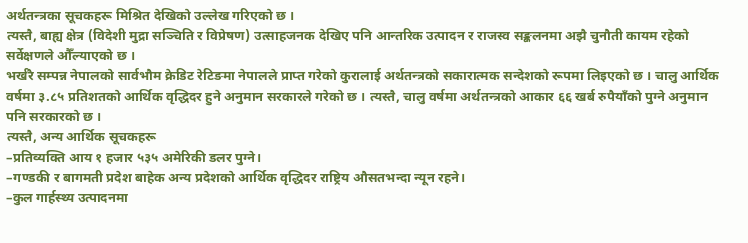अर्थतन्त्रका सूचकहरू मिश्रित देखिको उल्लेख गरिएको छ ।
त्यस्तै, बाह्य क्षेत्र (विदेशी मुद्रा सञ्चिति र विप्रेषण) उत्साहजनक देखिए पनि आन्तरिक उत्पादन र राजस्व सङ्कलनमा अझै चुनौती कायम रहेको सर्वेक्षणले औँल्याएको छ ।
भर्खरै सम्पन्न नेपालको सार्वभौम क्रेडिट रेटिङमा नेपालले प्राप्त गरेको कुरालाई अर्थतन्त्रको सकारात्मक सन्देशको रूपमा लिइएको छ । चालु आर्थिक वर्षमा ३.८५ प्रतिशतको आर्थिक वृद्धिदर हुने अनुमान सरकारले गरेको छ । त्यस्तै, चालु वर्षमा अर्थतन्त्रको आकार ६६ खर्ब रुपैयाँको पुग्ने अनुमान पनि सरकारको छ ।
त्यस्तै, अन्य आर्थिक सूचकहरू
–प्रतिव्यक्ति आय १ हजार ५३५ अमेरिकी डलर पुग्ने।
–गण्डकी र बागमती प्रदेश बाहेक अन्य प्रदेशको आर्थिक वृद्धिदर राष्ट्रिय औसतभन्दा न्यून रहने।
–कुल गार्हस्थ्य उत्पादनमा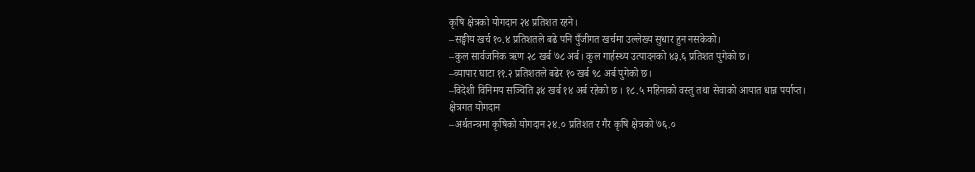कृषि क्षेत्रको योगदान २४ प्रतिशत रहने।
–सङ्घीय खर्च १०.४ प्रतिशतले बढे पनि पुँजीगत खर्चमा उल्लेख्य सुधार हुन नसकेको।
–कुल सार्वजनिक ऋण २८ खर्ब ७८ अर्ब। कुल गार्हस्थ्य उत्पादनको ४३.६ प्रतिशत पुगेको छ।
–व्यापार घाटा ११.२ प्रतिशतले बढेर १० खर्ब ९८ अर्ब पुगेको छ।
–विदेशी विनिमय सञ्चिति ३४ खर्ब १४ अर्ब रहेको छ । १८.५ महिनाको वस्तु तथा सेवाको आयात धान्न पर्याप्त।
क्षेत्रगत योगदान
–अर्थतन्त्रमा कृषिको योगदान २४.० प्रतिशत र गैर कृषि क्षेत्रको ७६.०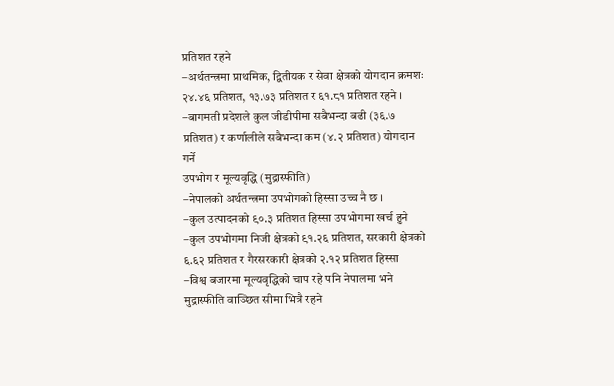प्रतिशत रहने
–अर्थतन्त्रमा प्राथमिक, द्वितीयक र सेवा क्षेत्रको योगदान क्रमशः २४.४६ प्रतिशत, १३.७३ प्रतिशत र ६१.८१ प्रतिशत रहने ।
–बागमती प्रदेशले कुल जीडीपीमा सबैभन्दा बढी (३६.७ प्रतिशत) र कर्णालीले सबैभन्दा कम (४.२ प्रतिशत) योगदान गर्ने
उपभोग र मूल्यवृद्धि (मुद्रास्फीति)
–नेपालको अर्थतन्त्रमा उपभोगको हिस्सा उच्च नै छ ।
–कुल उत्पादनको ९०.३ प्रतिशत हिस्सा उपभोगमा खर्च हुने
–कुल उपभोगमा निजी क्षेत्रको ९१.२६ प्रतिशत, सरकारी क्षेत्रको ६.६२ प्रतिशत र गैरसरकारी क्षेत्रको २.१२ प्रतिशत हिस्सा
–विश्व बजारमा मूल्यवृद्धिको चाप रहे पनि नेपालमा भने मुद्रास्फीति वाञ्छित सीमा भित्रै रहने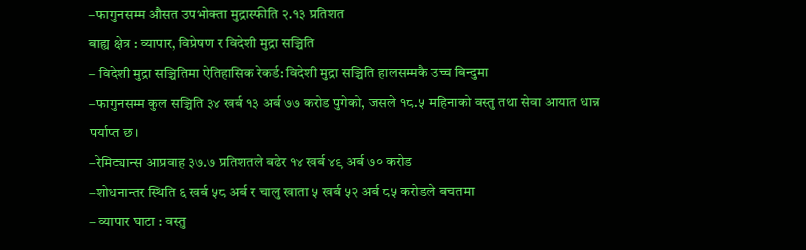–फागुनसम्म औसत उपभोक्ता मुद्रास्फीति २.१३ प्रतिशत
बाह्य क्षेत्र : व्यापार, विप्रेषण र विदेशी मुद्रा सञ्चिति
– विदेशी मुद्रा सञ्चितिमा ऐतिहासिक रेकर्ड: विदेशी मुद्रा सञ्चिति हालसम्मकै उच्च बिन्दुमा
–फागुनसम्म कुल सञ्चिति ३४ खर्ब १३ अर्ब ७७ करोड पुगेको, जसले १८.५ महिनाको वस्तु तथा सेवा आयात धान्न पर्याप्त छ।
–रेमिट्यान्स आप्रवाह ३७.७ प्रतिशतले बढेर १४ खर्ब ४९ अर्ब ७० करोड
–शोधनान्तर स्थिति ६ खर्ब ५८ अर्ब र चालु खाता ५ खर्ब ५२ अर्ब ८५ करोडले बचतमा
– व्यापार घाटा : वस्तु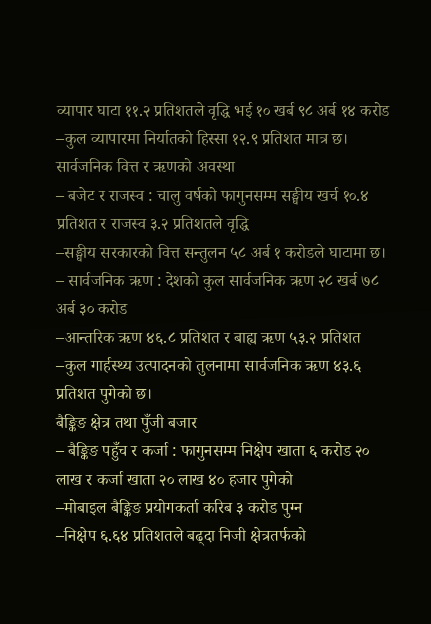व्यापार घाटा ११.२ प्रतिशतले वृद्धि भई १० खर्ब ९८ अर्ब १४ करोड
–कुल व्यापारमा निर्यातको हिस्सा १२.९ प्रतिशत मात्र छ।
सार्वजनिक वित्त र ऋणको अवस्था
– बजेट र राजस्व : चालु वर्षको फागुनसम्म सङ्घीय खर्च १०.४ प्रतिशत र राजस्व ३.२ प्रतिशतले वृद्धि
–सङ्घीय सरकारको वित्त सन्तुलन ५८ अर्ब १ करोडले घाटामा छ।
– सार्वजनिक ऋण : देशको कुल सार्वजनिक ऋण २८ खर्ब ७८ अर्ब ३० करोड
–आन्तरिक ऋण ४६.८ प्रतिशत र बाह्य ऋण ५३.२ प्रतिशत
–कुल गार्हस्थ्य उत्पादनको तुलनामा सार्वजनिक ऋण ४३.६ प्रतिशत पुगेको छ।
बैङ्किङ क्षेत्र तथा पुँजी बजार
– बैङ्किङ पहुँच र कर्जा : फागुनसम्म निक्षेप खाता ६ करोड २० लाख र कर्जा खाता २० लाख ४० हजार पुगेको
–मोबाइल बैङ्किङ प्रयोगकर्ता करिब ३ करोड पुग्न
–निक्षेप ६.६४ प्रतिशतले बढ्दा निजी क्षेत्रतर्फको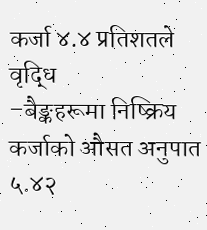कर्जा ४.४ प्रतिशतले वृद्धि
–बैङ्कहरूमा निष्क्रिय कर्जाको औसत अनुपात ५.४२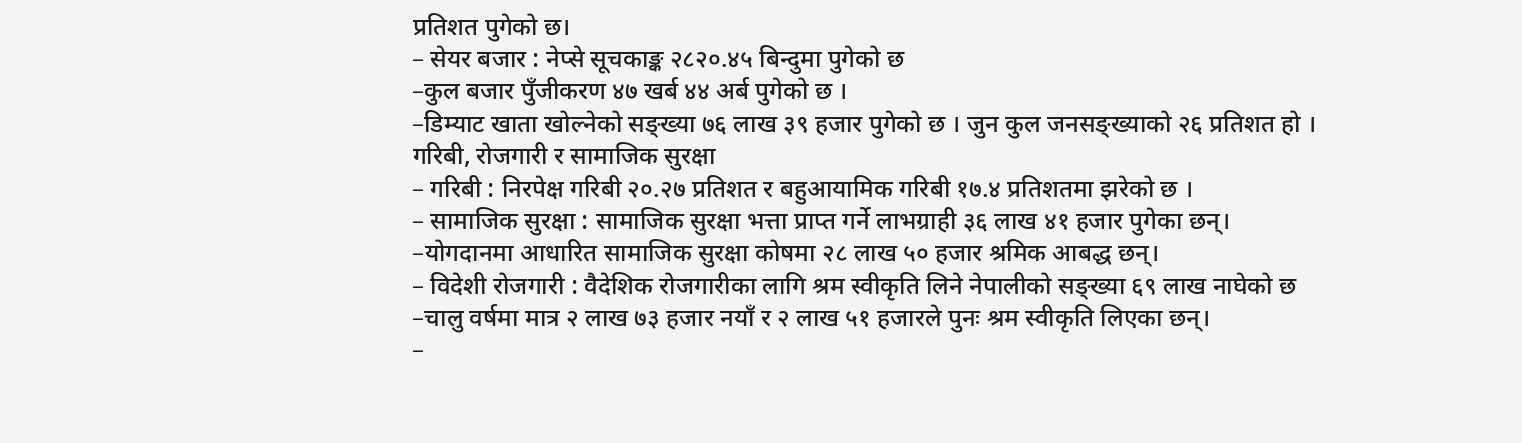प्रतिशत पुगेको छ।
– सेयर बजार : नेप्से सूचकाङ्क २८२०.४५ बिन्दुमा पुगेको छ
–कुल बजार पुँजीकरण ४७ खर्ब ४४ अर्ब पुगेको छ ।
–डिम्याट खाता खोल्नेको सङ्ख्या ७६ लाख ३९ हजार पुगेको छ । जुन कुल जनसङ्ख्याको २६ प्रतिशत हो ।
गरिबी, रोजगारी र सामाजिक सुरक्षा
– गरिबी : निरपेक्ष गरिबी २०.२७ प्रतिशत र बहुआयामिक गरिबी १७.४ प्रतिशतमा झरेको छ ।
– सामाजिक सुरक्षा : सामाजिक सुरक्षा भत्ता प्राप्त गर्ने लाभग्राही ३६ लाख ४१ हजार पुगेका छन्।
–योगदानमा आधारित सामाजिक सुरक्षा कोषमा २८ लाख ५० हजार श्रमिक आबद्ध छन्।
– विदेशी रोजगारी : वैदेशिक रोजगारीका लागि श्रम स्वीकृति लिने नेपालीको सङ्ख्या ६९ लाख नाघेको छ
–चालु वर्षमा मात्र २ लाख ७३ हजार नयाँ र २ लाख ५१ हजारले पुनः श्रम स्वीकृति लिएका छन्।
–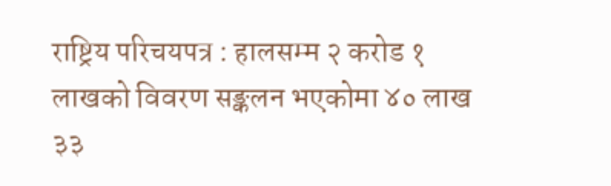राष्ट्रिय परिचयपत्र : हालसम्म २ करोड १ लाखको विवरण सङ्कलन भएकोमा ४० लाख ३३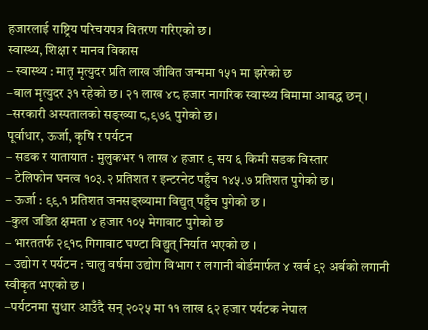हजारलाई राष्ट्रिय परिचयपत्र वितरण गरिएको छ।
स्वास्थ्य, शिक्षा र मानव विकास
– स्वास्थ्य : मातृ मृत्युदर प्रति लाख जीवित जन्ममा १५१ मा झरेको छ
–बाल मृत्युदर ३१ रहेको छ। २१ लाख ४८ हजार नागरिक स्वास्थ्य बिमामा आबद्ध छन् ।
–सरकारी अस्पतालको सङ्ख्या ८,९७६ पुगेको छ।
पूर्वाधार, ऊर्जा, कृषि र पर्यटन
– सडक र यातायात : मुलुकभर १ लाख ४ हजार ९ सय ६ किमी सडक विस्तार
– टेलिफोन घनत्व १०३.२ प्रतिशत र इन्टरनेट पहुँच १४५.७ प्रतिशत पुगेको छ।
– ऊर्जा : ९९.१ प्रतिशत जनसङ्ख्यामा विद्युत् पहुँच पुगेको छ ।
–कुल जडित क्षमता ४ हजार १०५ मेगावाट पुगेको छ
– भारततर्फ २९१८ गिगावाट घण्टा विद्युत् निर्यात भएको छ ।
– उद्योग र पर्यटन : चालु वर्षमा उद्योग विभाग र लगानी बोर्डमार्फत ४ खर्ब ९२ अर्बको लगानी स्वीकृत भएको छ ।
–पर्यटनमा सुधार आउँदै सन् २०२५ मा ११ लाख ६२ हजार पर्यटक नेपाल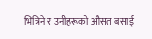भित्रिने र उनीहरूको औसत बसाई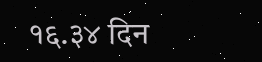१६.३४ दिन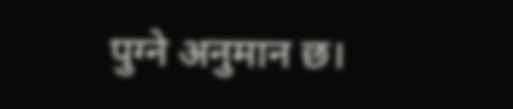पुग्ने अनुमान छ।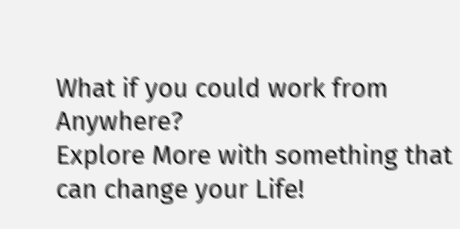What if you could work from Anywhere?
Explore More with something that can change your Life!